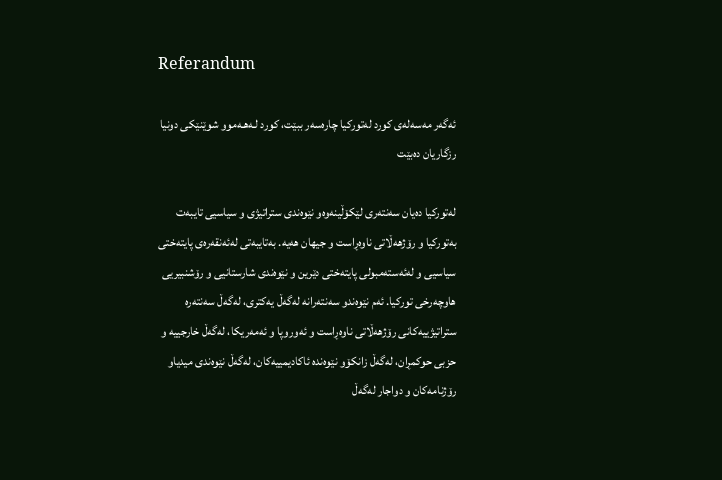Referandum

ئه‌گه‌ر مه‌سه‌له‌ی‌ كورد له‌توركیا چاره‌سه‌ر ببێت، كورد لـه‌هـه‌موو شوێنێكی‌ دونیا رزگاریان ده‌بێت ‌

له‌توركیا ده‌یان سه‌نته‌ری‌ لێكۆڵینه‌وه‌و نێوه‌ندی‌ ستراتیژی‌ و سیاسیی تایبه‌ت به‌توركیا و رۆژهه‌ڵاتی‌ ناوه‌ڕاست و جیهان هه‌یه‌. به‌تایبه‌تی‌ له‌ئه‌نقه‌ره‌ی‌ پایته‌ختی‌ سیاسیی و له‌ئه‌سته‌مبولی پایته‌ختی‌ دێرین و نێوه‌ندی‌ شارستانیی و رۆشنبیریی هاوچه‌رخی‌ توركیا. ئه‌م نێوه‌ندو سه‌نته‌رانه‌ له‌گه‌ڵ یه‌كتری‌، له‌گه‌ڵ سه‌نته‌ره‌ ستراتیژییه‌كانی‌ رۆژهه‌ڵاتی‌ ناوه‌ڕاست و ئه‌وروپا و ئه‌مه‌ریكا، له‌گه‌ڵ خارجییه‌ و حزبی حوكمڕان، له‌گه‌ڵ زانكۆو نێوه‌نده‌ ئاكادیمییه‌كان، له‌گه‌ڵ نێوه‌ندی‌ میدیاو رۆژنامه‌كان و دواجار له‌گه‌ڵ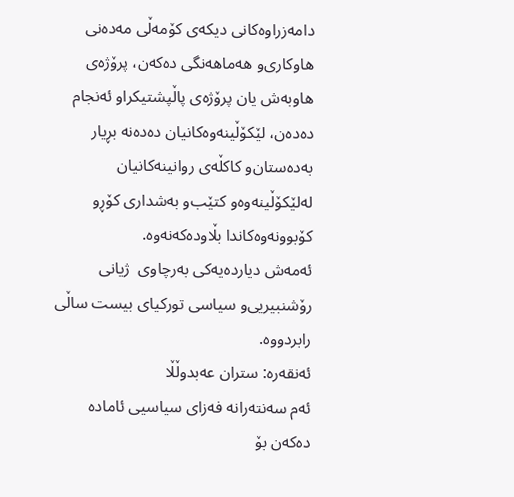دامه‌زراوه‌كانی‌ دیكه‌ی‌ كۆمه‌ڵی‌ مه‌ده‌نی‌ هاوكاری‌‌و هه‌ماهه‌نگی‌ ده‌كه‌ن، پرۆژه‌ی‌ هاوبه‌ش یان پرۆژه‌ی‌ پاڵپشتیكراو ئه‌نجام ده‌ده‌ن، لێكۆڵینه‌وه‌كانیان ده‌ده‌نه‌ بڕیار به‌ده‌ستان‌و كاكڵه‌ی‌ روانینه‌كانیان له‌لێكۆڵینه‌وه‌و كتێب‌و به‌شداری‌ كۆڕو كۆبوونه‌وه‌كاندا بڵاوده‌كه‌نه‌وه‌.
ئه‌مه‌ش دیارده‌یه‌كی‌ به‌رچاوی  ژیانی‌ رۆشنبیریی‌و سیاسی توركیای‌ بیست ساڵی‌ رابردووه‌.
ئه‌نقه‌ره‌: ستران عه‌بدوڵڵا
ئه‌م سه‌نته‌رانه‌ فه‌زای‌ سیاسیی ئاماده‌ ده‌كه‌ن بۆ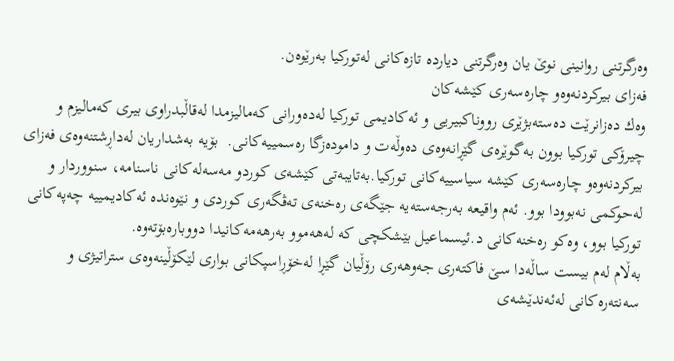وه‌رگرتنی‌ روانینی‌ نوێ یان وه‌رگرتنی‌ دیارده‌ تازه‌كانی‌ له‌توركیا به‌رێوه‌ن.
فه‌زای‌ بیركردنه‌وه‌و چاره‌سه‌ری‌ كێشه‌كان
وه‌ك ده‌زانرێت ده‌سته‌بژێری‌ رووناكبیریی و ئه‌كادیمی‌ توركیا له‌ده‌ورانی‌ كه‌مالیزمدا له‌قاڵبدراوی‌ بیری‌ كه‌مالیزم و چیرۆكی‌ توركیا بوون به‌گوێره‌ی‌ گێڕانه‌وه‌ی‌ ده‌وڵه‌ت و داموده‌زگا ره‌سمییه‌كانی‌.  بۆیه‌ به‌شداریان له‌داڕشتنه‌وه‌ی‌ فه‌زای‌ بیركردنه‌وه‌و چاره‌سه‌ری‌ كێشه‌ سیاسییه‌كانی‌ توركیا.به‌تایبه‌تی‌ كێشه‌ی‌ كوردو مه‌سه‌له‌كانی‌ ناسنامه‌، سنووردار و له‌حوكمی‌ نه‌بوودا بوو. ئه‌م واقیعه‌ به‌رجه‌سته‌یه‌ جێگه‌ی‌ ره‌خنه‌ی‌ ته‌ڤگه‌ری‌ كوردی‌ و نێوه‌نده‌ ئه‌كادیمییه‌ چه‌په‌كانی‌ توركیا بوو، وه‌كو ره‌خنه‌كانی‌ د.ئیسماعیل بێشكچی كه‌ له‌هه‌موو به‌رهه‌مه‌كانیدا دووباره‌بۆته‌وه‌.
به‌ڵام له‌م بیست ساڵه‌دا سێ فاكته‌ری‌ جه‌وهه‌ری‌ رۆڵیان گێڕا له‌خۆڕاسپكانی‌ بواری‌ لێكۆڵینه‌وه‌ی‌ ستراتیژی‌ و سه‌نته‌ره‌كانی‌ له‌ئه‌ندێشه‌ی‌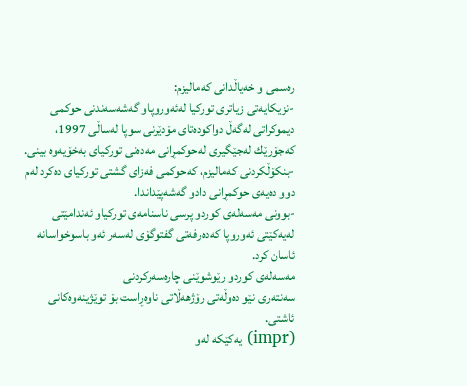ره‌سمی‌ و خه‌یاڵدانی‌ كه‌مالیزم:
-نزیكایه‌تی‌ زیاتری‌ توركیا له‌ئه‌وروپاو گه‌شه‌سه‌ندنی‌ حوكمی‌ دیموكراتی‌ له‌گه‌ڵ دواكوده‌تای‌ مۆدێرنی‌ سوپا له‌ساڵی‌ 1997، كه‌جۆرێك له‌جێگیری له‌حوكمڕانی‌ مه‌ده‌نی‌ توركیای به‌خۆیه‌وه‌ بینی‌.
-بنكۆڵكردنی‌ كه‌مالیزم، كه‌حوكمی‌ فه‌زای‌ گشتی‌ توركیای‌ ده‌كرد له‌م دوو ده‌یه‌ی‌ حوكمڕانی‌ دادو گه‌شه‌پێداندا.
-بوونی‌ مه‌سه‌له‌ی‌ كوردو پرسی‌ ناسنامه‌ی‌ توركیاو ئه‌ندامێتی‌ له‌یه‌كێتی‌ ئه‌وروپا كه‌ده‌رفه‌تی‌ گفتوگۆی‌ له‌سه‌ر ئه‌و باسوخواسانه‌ ئاسان كرد.
مه‌سه‌له‌ی‌ كوردو رێوشوێنی‌ چاره‌سه‌ركردنی‌
سه‌نته‌ری‌ نێو ده‌وڵه‌تی‌ رۆژهه‌ڵاتی‌ ناوه‌ڕاست بۆ توێژینه‌وه‌كانی‌ ئاشتی‌.
(impr) یه‌كێكه‌ له‌و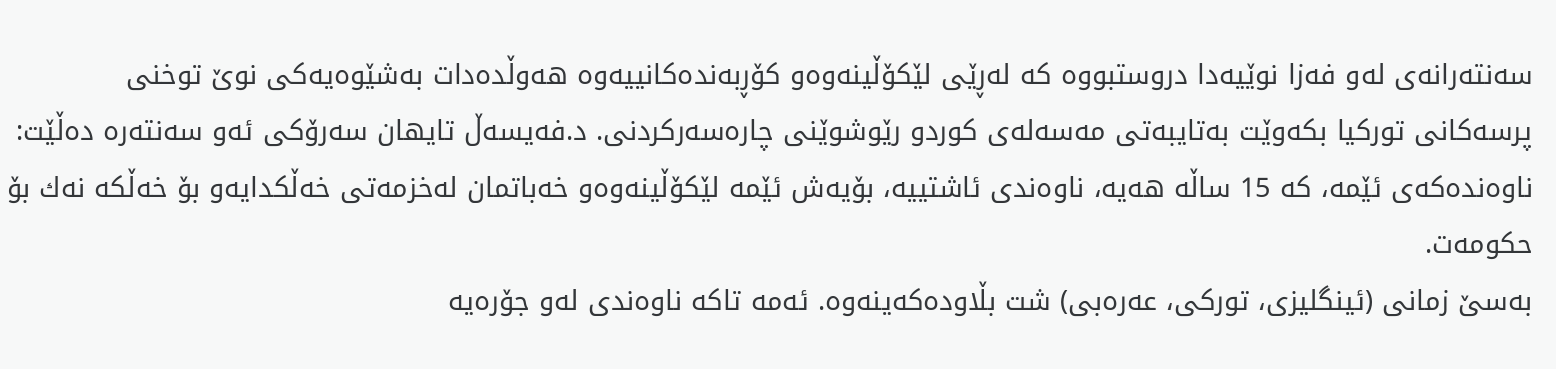سه‌نته‌رانه‌ی‌ له‌و فه‌زا نوێیه‌دا دروستبووه‌ كه‌ له‌ڕێی‌ لێكۆڵینه‌وه‌و كۆڕبه‌نده‌كانییه‌وه‌ هه‌وڵده‌دات به‌شێوه‌یه‌كی‌ نوێ‌ توخنی‌ پرسه‌كانی‌ توركیا بكه‌وێت به‌تایبه‌تی‌ مه‌سه‌له‌ی‌ كوردو رێوشوێنی‌ چاره‌سه‌ركردنی‌. د.فه‌یسه‌ڵ تایهان سه‌رۆكی‌ ئه‌و سه‌نته‌ره‌ ده‌ڵێت:
ناوه‌نده‌كه‌ی‌ ئێمه‌، كه‌ 15 ساڵه‌ هه‌یه‌، ناوه‌ندی‌ ئاشتییه‌، بۆیه‌ش ئێمه‌ لێكۆڵینه‌وه‌و خه‌باتمان له‌خزمه‌تی‌ خه‌ڵكدایه‌و بۆ خه‌ڵكه‌ نه‌ك بۆ حكومه‌ت.
به‌سێ زمانی‌ (ئینگلیزی‌، توركی‌، عه‌ره‌بی) شت بڵاوده‌كه‌ینه‌وه‌. ئه‌مه‌ تاكه‌ ناوه‌ندی‌ له‌و جۆره‌یه‌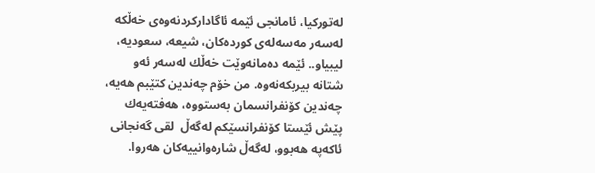له‌توركیا، ئامانجی‌ ئێمه‌ ئاگاداركردنه‌وه‌ی‌ خه‌ڵكه‌ له‌سه‌ر مه‌سه‌له‌ی‌ كورده‌كان، شیعه‌، سعودیه‌، لیبیاو.. ئێمه‌ ده‌مانه‌وێت خه‌ڵك له‌سه‌ر ئه‌و شتانه‌ بیربكه‌نه‌وه‌. من خۆم چه‌ندین كتێبم هه‌یه‌، چه‌ندین كۆنفرانسمان به‌ستووه‌، هه‌فته‌یه‌ك پێش ئێستا كۆنفرانسێكم له‌گه‌ڵ  لقی گه‌نجانی ئاكه‌په‌ هه‌بوو، له‌گه‌ڵ شاره‌وانییه‌كان هه‌روا.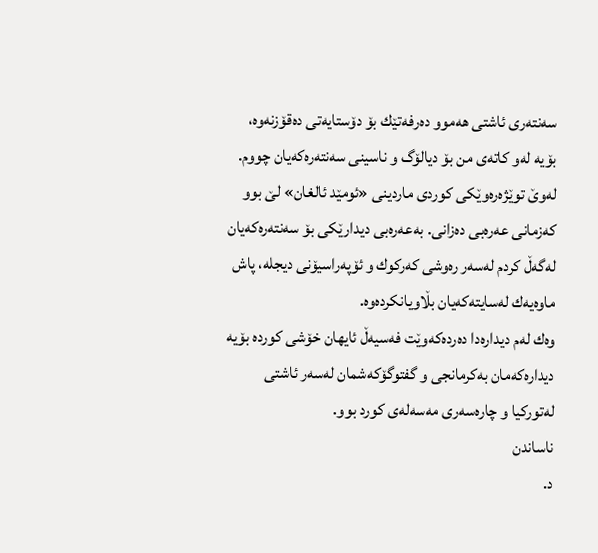سه‌نته‌ری‌ ئاشتی‌ هه‌موو ده‌رفه‌تێك بۆ دۆستایه‌تی‌ ده‌قۆزنه‌وه‌، بۆیه‌ له‌و كاته‌ی‌ من بۆ دیالۆگ و ناسینی‌ سه‌نته‌ره‌كه‌یان چووم. له‌وێ‌ توێژه‌ره‌وێكی‌ كوردی‌ ماردینی‌ «ئومێد ئالغان» لێ بوو كه‌زمانی‌ عه‌ره‌بی ده‌زانی‌. به‌عه‌ره‌بی دیدارێكی‌ بۆ سه‌نته‌ره‌كه‌یان له‌گه‌ڵ كردم له‌سه‌ر ره‌وشی كه‌ركوك و ئۆپه‌راسیۆنی‌ دیجله‌، پاش ماوه‌یه‌ك له‌سایته‌كه‌یان بڵاویانكرده‌وه‌.
وه‌ك له‌م دیداره‌دا ده‌رده‌كه‌وێت فه‌سیه‌ڵ ئایهان خۆشی كورده‌ بۆیه‌ دیداره‌كه‌مان به‌كرمانجی‌ و گفتوگۆكه‌شمان له‌سه‌ر ئاشتی‌ له‌توركیا و چاره‌سه‌ری‌ مه‌سه‌له‌ی‌ كورد بوو.
ناساندن
د.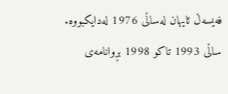فه‌یسه‌ڵ ئایهان له‌ساڵی‌ 1976 له‌دایكبووه‌. ساڵی 1993 تاكو 1998 بڕوانامه‌ی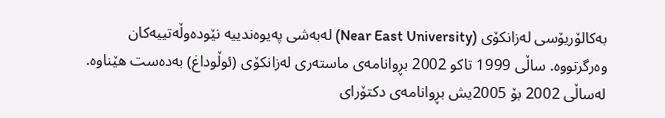به‌كالۆریۆسی له‌زانكۆی (Near East University) له‌به‌شی په‌یوه‌ندییه‌ نێوده‌وڵه‌تییه‌كان وه‌رگرتووه‌. ساڵی 1999 تاكو 2002 بڕوانامه‌ی ماسته‌ری له‌زانكۆی (ئوڵوداغ) به‌ده‌ست هێناوه‌. له‌ساڵی 2002 بۆ 2005یش بڕوانامه‌ی دكتۆرای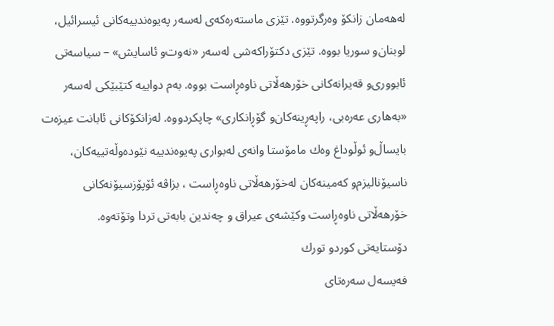له‌هه‌مان زانكۆ وه‌رگرتووه‌. تێزی ماسته‌ره‌كه‌ی له‌سه‌ر په‌یوه‌ندییه‌كانی ئیسرائیل، لوبنان‌و سوریا بووه‌. تێزی دكتۆراكه‌شی له‌سه‌ر «نه‌وت‌و ئاسایش» – سیاسه‌تی ئابووری‌و قه‌یرانه‌كانی خۆرهه‌ڵاتی ناوه‌ڕاست بووه‌. به‌م دواییه‌ كتێبێكی له‌سه‌ر «به‌هاری عه‌ره‌بی، راپه‌ڕینه‌كان‌و گۆڕانكاری» چاپكردووه‌. له‌زانكۆكانی ئابانت عیزه‌ت بایساڵ‌و ئوڵوداغ وه‌ك مامۆستا وانه‌ی‌ له‌بواری‌ په‌یوه‌ندییه‌ نێوده‌وڵه‌تییه‌كان، ناسیۆنالیزم‌و كه‌مینه‌كان له‌خۆرهه‌ڵاتی ناوه‌ڕاست ، بزاڤه‌ ئۆپۆزسیۆنه‌كانی خۆرهه‌ڵاتی ناوه‌ڕاست وكێشه‌ی عیراق و چه‌ندین بابه‌تی‌ تردا وتۆته‌وه‌.
دۆستایه‌تی كورد‌و تورك
فه‌یسه‌ل سه‌ره‌تای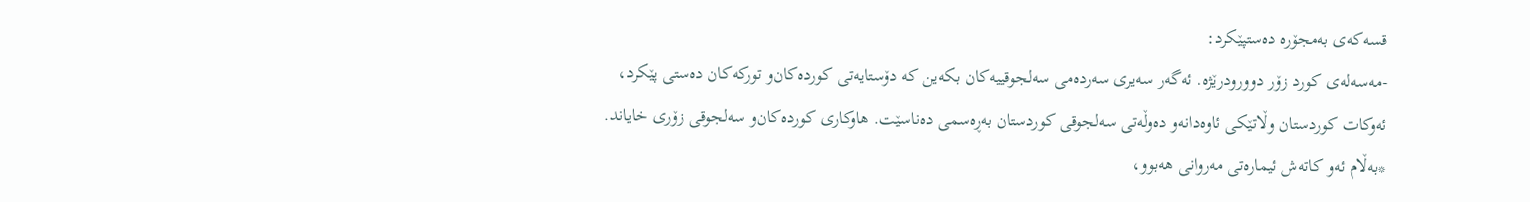قسه‌كه‌ی به‌مجۆره‌ ده‌ستپێكرد:
-مه‌سه‌له‌ی كورد زۆر دوورودرێژه‌. ئه‌گه‌ر سه‌یری سه‌رده‌می سه‌لجوقییه‌كان بكه‌ین كه‌ دۆستایه‌تی كورده‌كان‌و توركه‌كان ده‌ستی پێكرد، ئه‌وكات كوردستان وڵاتێكی ئاوه‌دانه‌‌و ده‌وڵه‌تی سه‌لجوقی كوردستان به‌ڕه‌سمی ده‌ناسێت. هاوكاری كورده‌كان‌و سه‌لجوقی زۆری خایاند.
*به‌ڵام ئه‌و كاته‌ش ئیماره‌تی مه‌روانی هه‌بوو،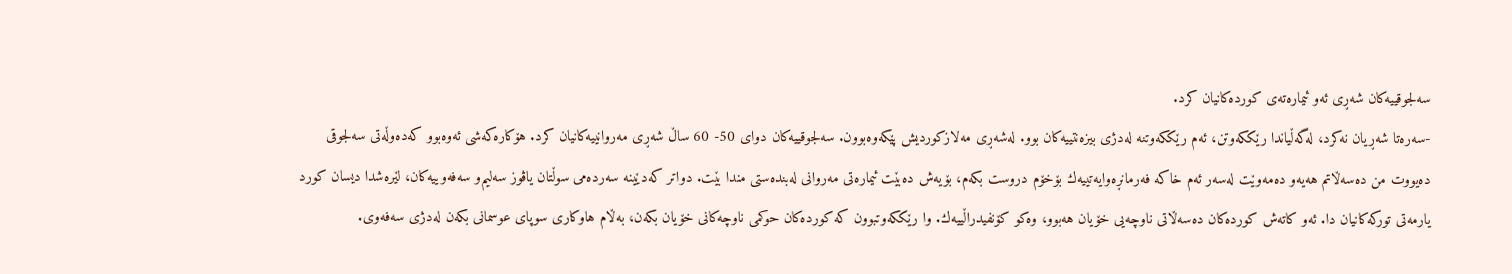سه‌لجوقییه‌كان شه‌ڕی ئه‌و ئیماره‌ته‌ی كورده‌كانیان كرد.
-سه‌ره‌تا شه‌ڕیان نه‌كرد، له‌گه‌ڵیاندا رێككه‌وتن، ئه‌م رێككه‌وتنه‌ له‌دژی بیزه‌نتییه‌كان بوو. له‌شه‌ڕی مه‌لازكوردیش پێكه‌وه‌بوون. سه‌لجوقییه‌كان دوای 50- 60 ساڵ شه‌ڕی مه‌روانییه‌كانیان كرد. هۆكاره‌كه‌شی ئه‌وه‌بوو كه‌ده‌وڵه‌تی سه‌لجوقی ده‌یووت من ده‌سه‌ڵاتم هه‌یه‌‌و ده‌مه‌وێت له‌سه‌ر ئه‌م خاكه‌ فه‌رمانڕه‌وایه‌تییه‌ك بۆخۆم دروست بكه‌م، بۆیه‌ش ده‌بێت ئیماره‌تی مه‌روانی له‌بنده‌ستی مندا بێت. دواتر كه‌دێینه‌ سه‌رده‌می سوڵتان یاڤوز سه‌لیم‌و سه‌فه‌وییه‌كان، لێره‌شدا دیسان كورد یارمه‌تی توركه‌كانیان دا. ئه‌و كاته‌ش كورده‌كان ده‌سه‌ڵاتی ناوچه‌یی خۆیان هه‌بوو، وه‌كو كۆنفیدراڵییه‌ك. وا رێككه‌وتبوون كه‌ كورده‌كان حوكمی ناوچه‌كانی خۆیان بكه‌ن، به‌ڵام هاوكاری سوپای عوسمانی بكه‌ن له‌دژی سه‌فه‌وی.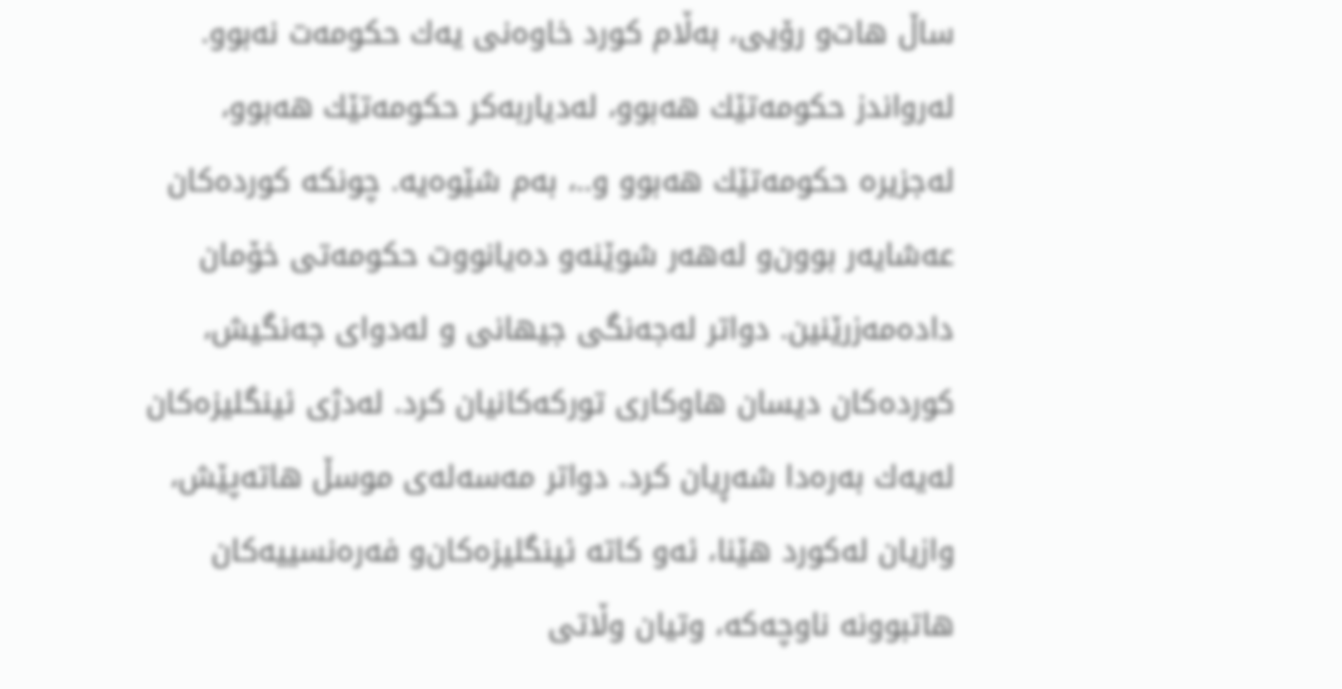ساڵ هات‌و رۆیی، به‌ڵام كورد خاوه‌نی یه‌ك حكومه‌ت نه‌بوو. له‌رواندز حكومه‌تێك هه‌بوو، له‌دیاربه‌كر حكومه‌تێك هه‌بوو، له‌جزیره‌ حكومه‌تێك هه‌بوو و..، به‌م شێوه‌یه‌. چونكه‌ كورده‌كان عه‌شایه‌ر بوون‌و له‌هه‌ر شوێنه‌‌و ده‌یانووت حكومه‌تی خۆمان داده‌مه‌زرێنین. دواتر له‌جه‌نگی جیهانی ‌و له‌دوای جه‌نگیش، كورده‌كان دیسان هاوكاری توركه‌كانیان كرد. له‌دژی ئینگلیزه‌كان له‌یه‌ك به‌ره‌دا شه‌ڕیان كرد. دواتر مه‌سه‌له‌ی موسڵ هاته‌پێش، وازیان له‌كورد هێنا، ئه‌و كاته‌ ئینگلیزه‌كان‌و فه‌ره‌نسییه‌كان هاتبوونه‌ ناوچه‌كه‌، وتیان وڵاتی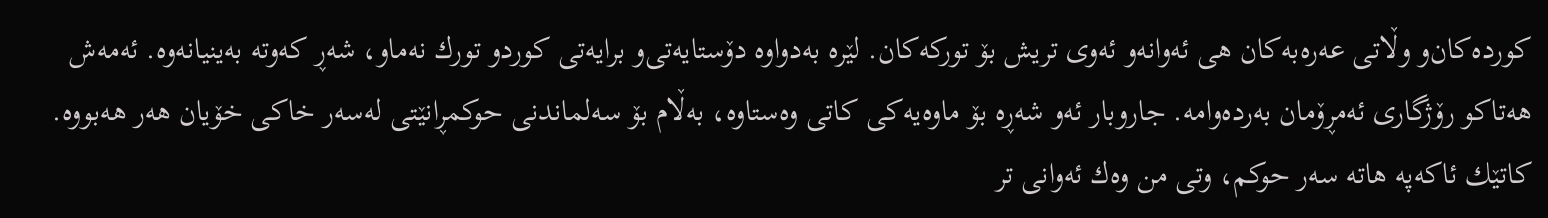كورده‌كان‌و وڵاتی عه‌ره‌به‌كان هی ئه‌وانه‌‌و ئه‌وی تریش بۆ توركه‌كان. لێره‌ به‌دواوه‌ دۆستایه‌تی‌و برایه‌تی كورد‌و تورك نه‌ما‌و، شه‌ڕ كه‌وته‌ به‌ینیانه‌وه‌. ئه‌مه‌ش هه‌تاكو رۆژگاری ئه‌مڕۆمان به‌رده‌وامه‌. جاروبار ئه‌و شه‌ڕه‌ بۆ ماوه‌یه‌كی كاتی وه‌ستاوه‌، به‌ڵام بۆ سه‌لماندنی حوكمڕانێتی له‌سه‌ر خاكی خۆیان هه‌ر هه‌بووه‌.
كاتێك ئاكه‌په‌ هاته‌ سه‌ر حوكم، وتی من وه‌ك ئه‌وانی تر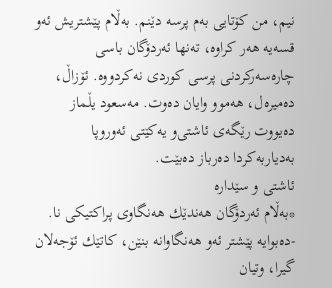نیم، من كۆتایی به‌م پرسه‌ دێنم. به‌ڵام پێشتریش ئه‌و قسه‌یه‌ هه‌ر كراوه‌، ته‌نها ئه‌ردۆگان باسی چاره‌سه‌ركردنی پرسی كوردی نه‌كردووه‌. ئۆزاڵ، ده‌میره‌ل، هه‌موو وایان ده‌وت. مه‌سعود یڵماز ده‌یووت رێگه‌ی ئاشتی‌و یه‌كێتی ئه‌وروپا به‌دیاربه‌كردا ده‌رباز ده‌بێت.
ئاشتی و سێداره‌
*به‌ڵام ئه‌ردۆگان هه‌ندێك هه‌نگاوی پراكتیكی نا.
-ده‌بوایه‌ پێشتر ئه‌و هه‌نگاوانه‌ بنێن، كاتێك ئۆجه‌لان گیرا، وتیان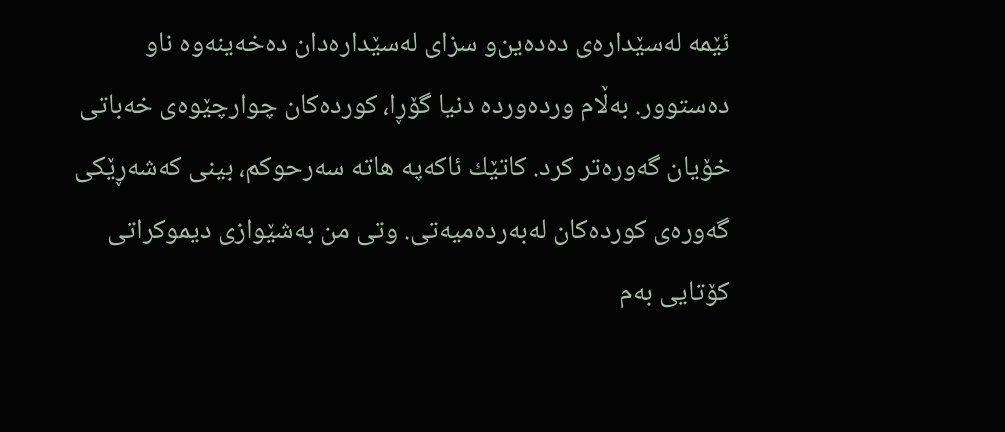ئێمه‌ له‌سێداره‌ی ده‌ده‌ین‌و سزای له‌سێداره‌دان ده‌خه‌ینه‌وه‌ ناو ده‌ستوور. به‌ڵام ورده‌ورده‌ دنیا گۆڕا، كورده‌كان چوارچێوه‌ی خه‌باتی خۆیان گه‌وره‌تر كرد. كاتێك ئاكه‌په‌ هاته‌ سه‌رحوكم، بینی كه‌شه‌ڕێكی گه‌وره‌ی كورده‌كان له‌به‌رده‌میه‌تی. وتی من به‌شێوازی دیموكراتی كۆتایی به‌م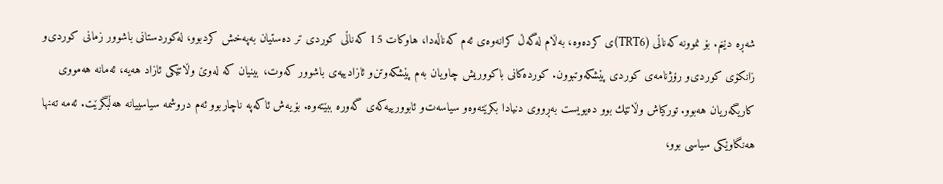شه‌ڕه‌ دێنم. بۆ نموونه‌ كه‌ناڵی (TRT6)ی كرده‌وه‌، به‌ڵام له‌گه‌ڵ كرانه‌وه‌ی ئه‌م كه‌ناڵه‌دا، هاوكات 15 كه‌ناڵی كوردی تر ده‌ستیان به‌په‌خش كردبوو، له‌كوردستانی باشوور زمانی كوردی‌و زانكۆی كوردی‌و رۆژنامه‌ی كوردی پێشكه‌وتبوون. كورده‌كانی باكووریش چاویان به‌م پێشكه‌وتن‌و ئازادییه‌ی باشوور كه‌وت، بینیان كه‌ له‌وێ وڵاتێكی ئازاد هه‌یه‌، ئه‌مانه‌ هه‌مووی كاریگه‌ریان هه‌بوو. توركیاش وڵاتێك بوو ده‌یویست به‌ڕووی دنیادا بكرێته‌وه‌‌و سیاسه‌ت‌و ئابوورییه‌كه‌ی گه‌وره‌ ببێته‌وه‌. بۆیه‌ش ئاكه‌په‌ ناچاربوو ئه‌م دروشمه‌ سیاسییانه‌ هه‌ڵبگرێت. ئه‌مه‌ ته‌نها هه‌نگاوێكی سیاسی بوو،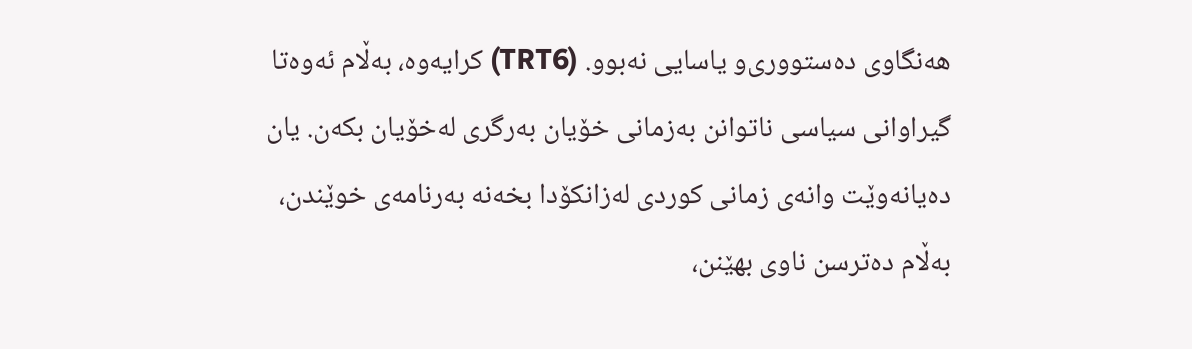هه‌نگاوی ده‌ستووری‌و یاسایی نه‌بوو. (TRT6) كرایه‌وه‌، به‌ڵام ئه‌وه‌تا گیراوانی سیاسی ناتوانن به‌زمانی خۆیان به‌رگری له‌خۆیان بكه‌ن. یان ده‌یانه‌وێت وانه‌ی زمانی كوردی له‌زانكۆدا بخه‌نه‌ به‌رنامه‌ی خوێندن، به‌ڵام ده‌ترسن ناوی بهێنن،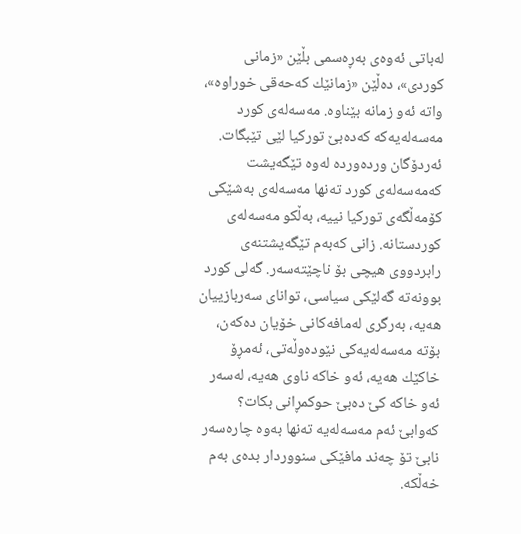له‌باتی ئه‌وه‌ی به‌ڕه‌سمی بڵێن «زمانی كوردی»، ده‌ڵێن «زمانێك كه‌حه‌قی خوراوه‌»، واته‌ ئه‌و زمانه‌ بێناوه‌. مه‌سه‌له‌ی كورد مه‌سه‌له‌یه‌كه‌ كه‌ده‌بێ توركیا لێی تێبگات. ئه‌ردۆگان ورده‌ورده‌ له‌وه‌ تێگه‌یشت كه‌مه‌سه‌له‌ی كورد ته‌نها مه‌سه‌له‌ی به‌شێكی كۆمه‌ڵگه‌ی توركیا نییه‌، به‌ڵكو مه‌سه‌له‌ی كوردستانه‌. زانی كه‌به‌م تێگه‌یشتنه‌ی رابردووی هیچی بۆ ناچێته‌سه‌ر. گه‌لی كورد بوونه‌ته‌ گه‌لێكی سیاسی، توانای سه‌ربازییان هه‌یه‌، به‌رگری له‌مافه‌كانی خۆیان ده‌كه‌ن، بۆته‌ مه‌سه‌له‌یه‌كی نێوده‌وڵه‌تی، ئه‌مڕۆ خاكێك هه‌یه‌، ئه‌و خاكه‌ ناوی هه‌یه‌، له‌سه‌ر ئه‌و خاكه‌ كێ ده‌بێ حوكمڕانی بكات؟ كه‌وابێ ئه‌م مه‌سه‌له‌یه‌ ته‌نها به‌وه‌ چاره‌سه‌ر نابێ تۆ چه‌ند مافێكی سنووردار بده‌ی به‌م خه‌ڵكه‌.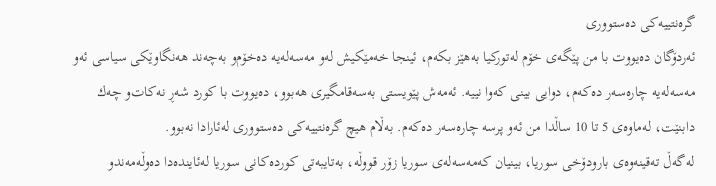گره‌نتییه‌كی ده‌ستووری
ئه‌ردۆگان ده‌یووت با من پێگه‌ی خۆم له‌توركیا به‌هێز بكه‌م، ئینجا خه‌مێكیش له‌و مه‌سه‌له‌یه‌ ده‌خۆم‌و به‌چه‌ند هه‌نگاوێكی سیاسی ئه‌و مه‌سه‌له‌یه‌ چاره‌سه‌ر ده‌كه‌م، دوایی بینی كه‌وا نییه‌. ئه‌مه‌ش پێویستی به‌سه‌قامگیری هه‌بوو، ده‌یووت با كورد شه‌ڕ نه‌كات‌و چه‌ك دابنێت، له‌ماوه‌ی 5 تا 10 ساڵدا من ئه‌و پرسه‌ چاره‌سه‌ر ده‌كه‌م. به‌ڵام هیچ گره‌نتییه‌كی ده‌ستووری له‌ئارادا نه‌بوو.
له‌گه‌ڵ ته‌قینه‌وه‌ی بارودۆخی سوریا، بینیان كه‌مه‌سه‌له‌ی سوریا زۆر قووڵه‌، به‌تایبه‌تی كورده‌كانی سوریا له‌ئاینده‌دا ده‌وڵه‌مه‌ند‌و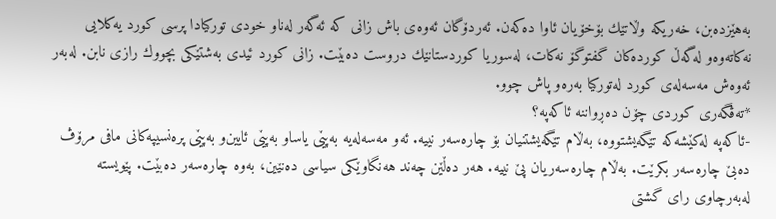به‌هێزده‌بن، خه‌ریكه‌ وڵاتێك بۆخۆیان ئاوا ده‌كه‌ن. ئه‌ردۆگان ئه‌وه‌ی باش زانی كه‌ ئه‌گه‌ر له‌ناو خودی توركیادا پرسی كورد یه‌كلایی نه‌كاته‌وه‌‌و له‌گه‌ڵ كورده‌كان گفتوگۆ نه‌كات، له‌سوریا كوردستانێك دروست ده‌بێت. زانی كورد ئیدی به‌شتێكی بچووك رازی نابن. له‌به‌ر ئه‌وه‌ش مه‌سه‌له‌ی كورد له‌توركیا به‌ره‌و پاش چوو.
*ته‌ڤگه‌ری كوردی چۆن ده‌ڕواننه‌ ئاكه‌په‌؟
-ئاكه‌په‌ له‌كێشه‌كه‌ تێگه‌یشتووه‌، به‌ڵام تێگه‌یشتنیان بۆ چاره‌سه‌ر نییه‌. ئه‌و مه‌سه‌له‌یه‌ به‌پێی یاسا‌و به‌پێی ئایین‌و به‌پێی پره‌نسیپه‌كانی مافی مرۆڤ ده‌بێ چاره‌سه‌ر بكرێت. به‌ڵام چاره‌سه‌ریان پێ نییه‌. هه‌ر ده‌ڵێن چه‌ند هه‌نگاوێكی سیاسی ده‌نێین، به‌وه‌ چاره‌سه‌ر ده‌بێت. پێویسته‌ له‌به‌رچاوی رای گشتی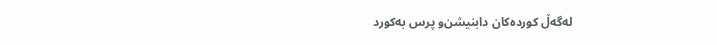له‌گه‌ڵ كورده‌كان دابنیشن‌و پرس به‌كورد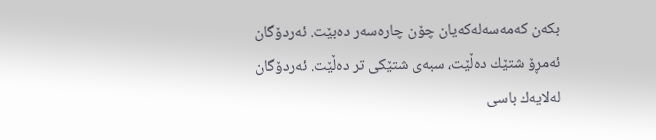بكه‌ن كه‌مه‌سه‌له‌كه‌یان چۆن چاره‌سه‌ر ده‌بێت. ئه‌ردۆگان ئه‌مڕۆ شتێك ده‌ڵێت، سبه‌ی شتێكی تر ده‌ڵێت. ئه‌ردۆگان له‌لایه‌ك باسی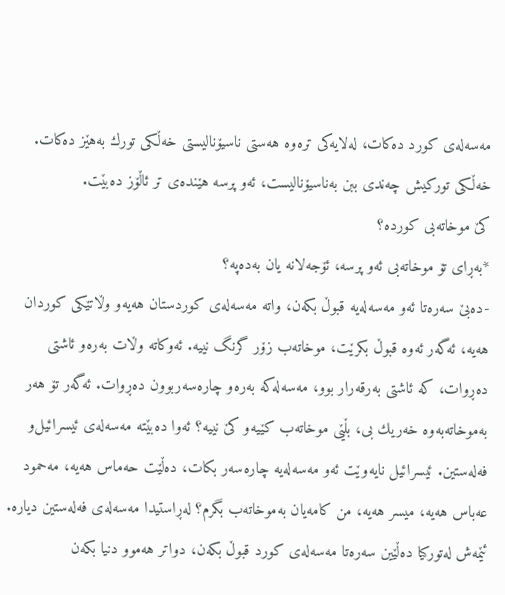مه‌سه‌له‌ی كورد ده‌كات، له‌لایه‌كی تره‌وه‌ هه‌ستی ناسیۆنالیستی خه‌ڵكی تورك به‌هێز ده‌كات. خه‌ڵكی توركیش چه‌ندی ببن به‌ناسیۆنالیست، ئه‌و پرسه‌ هێنده‌ی تر ئاڵۆز ده‌بێت.
كێ‌ موخاته‌بی‌ كورده‌؟
*به‌ڕای تۆ موخاته‌بی ئه‌و پرسه‌، ئۆجه‌لانه‌ یان به‌ده‌په‌؟
-ده‌بێ سه‌ره‌تا ئه‌و مه‌سه‌له‌یه‌ قبوڵ بكه‌ن، واته‌ مه‌سه‌له‌ی كوردستان هه‌یه‌‌و وڵاتێكی كوردان هه‌یه‌، ئه‌گه‌ر ئه‌وه‌ قبوڵ بكرێت، موخاته‌ب زۆر گرنگ نییه‌. ئه‌وكاته‌ وڵات به‌ره‌و ئاشتی ده‌ڕوات، كه‌ ئاشتی به‌رقه‌رار بوو، مه‌سه‌له‌كه‌ به‌ره‌و چاره‌سه‌ربوون ده‌ڕوات. ئه‌گه‌ر تۆ هه‌ر به‌موخاته‌به‌وه‌ خه‌ریك بی، بڵێی موخاته‌ب كێیه‌‌و كێ نییه‌؟ ئه‌وا ده‌بێته‌ مه‌سه‌له‌ی ئیسرائیل‌و فه‌له‌ستین. ئیسرائیل نایه‌وێت ئه‌و مه‌سه‌له‌یه‌ چاره‌سه‌ر بكات، ده‌ڵێت حه‌ماس هه‌یه‌، مه‌حمود عه‌باس هه‌یه‌، میسر هه‌یه‌، من كامه‌یان به‌موخاته‌ب بگرم؟ له‌ڕاستیدا مه‌سه‌له‌ی فه‌له‌ستین دیاره‌. ئێمه‌ش له‌توركیا ده‌ڵێین سه‌ره‌تا مه‌سه‌له‌ی كورد قبوڵ بكه‌ن، دواتر هه‌موو دنیا بكه‌ن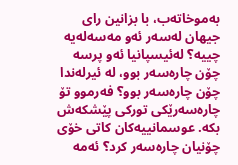به‌موخاته‌ب، با بزانین رای جیهان له‌سه‌ر ئه‌و مه‌سه‌له‌یه‌ چییه‌؟ له‌ئیسپانیا ئه‌و پرسه‌ چۆن چاره‌سه‌ر بوو، له‌ ئیرله‌ندا چۆن چاره‌سه‌ر بوو؟ فه‌رموو تۆ چاره‌سه‌رێكی توركی پێشكه‌ش بكه‌. عوسمانییه‌كان كاتی خۆی چۆنیان چاره‌سه‌ر كرد؟ ئه‌مه‌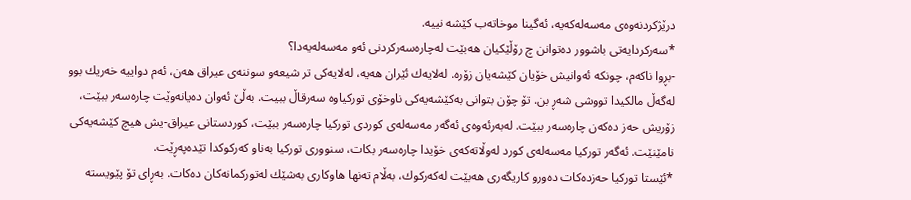درێژكردنه‌وه‌ی مه‌سه‌له‌كه‌یه‌، ئه‌گینا موخاته‌ب كێشه‌ نییه‌.
*سه‌ركردایه‌تی باشوور ده‌توانن چ رۆڵێكیان هه‌بێت له‌چاره‌سه‌ركردنی ئه‌و مه‌سه‌له‌یه‌دا؟
-بڕوا ناكه‌م، چونكه‌ ئه‌وانیش خۆیان كێشه‌یان زۆره‌. له‌لایه‌ك ئێران هه‌یه‌، له‌لایه‌كی تر شیعه‌‌و سوننه‌ی عیراق هه‌ن، ئه‌م دواییه‌ خه‌ریك بوو له‌گه‌ڵ مالكیدا تووشی شه‌ڕ بن. تۆ چۆن بتوانی به‌كێشه‌یه‌كی ناوخۆی توركیاوه‌ سه‌رقاڵ ببیت. به‌ڵێ ئه‌وان ده‌یانه‌وێت چاره‌سه‌ر ببێت، زۆریش حه‌ز ده‌كه‌ن چاره‌سه‌ر ببێت. له‌به‌رئه‌وه‌ی ئه‌گه‌ر مه‌سه‌له‌ی كوردی توركیا چاره‌سه‌ر ببێت، كوردستانی عیراق-یش هیچ كێشه‌یه‌كی نامێنێت. ئه‌گه‌ر توركیا مه‌سه‌له‌ی كورد له‌وڵاته‌كه‌ی خۆیدا چاره‌سه‌ر بكات، سنووری توركیا به‌ناو كه‌ركوكدا تێده‌په‌ڕێت.
*ئێستا توركیا حه‌زده‌كات ده‌ور‌و كاریگه‌ری هه‌بێت له‌كه‌ركوك، به‌ڵام ته‌نها هاوكاری به‌شێك له‌توركمانه‌كان ده‌كات. به‌ڕای تۆ پێویسته‌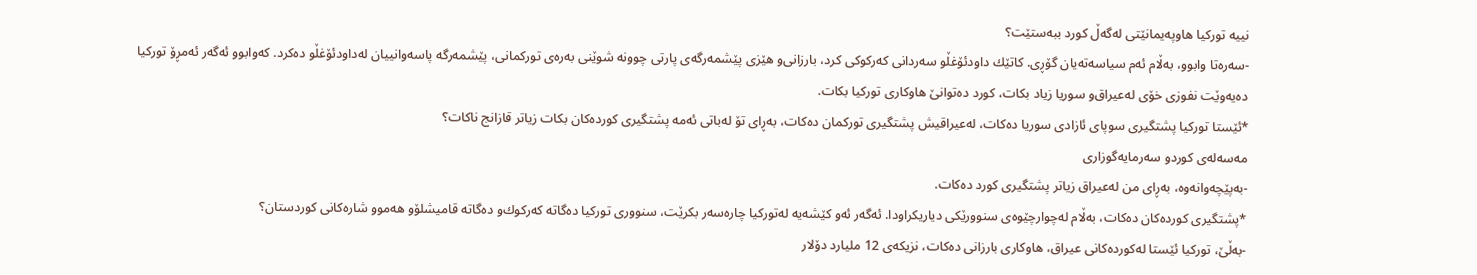نییه‌ توركیا هاوپه‌یمانێتی له‌گه‌ڵ كورد ببه‌ستێت؟
-سه‌ره‌تا وابوو، به‌ڵام ئه‌م سیاسه‌ته‌یان گۆڕی. كاتێك داودئۆغڵو سه‌ردانی كه‌ركوكی كرد، بارزانی‌و هێزی پێشمه‌رگه‌ی پارتی چوونه‌ شوێنی به‌ره‌ی توركمانی، پێشمه‌رگه‌ پاسه‌وانییان له‌داودئۆغڵو ده‌كرد. كه‌وابوو ئه‌گه‌ر ئه‌مڕۆ توركیا ده‌یه‌وێت نفوزی خۆی له‌عیراق‌و سوریا زیاد بكات، كورد ده‌توانێ هاوكاری توركیا بكات.
*ئێستا توركیا پشتگیری سوپای ئازادی سوریا ده‌كات، له‌عیراقیش پشتگیری توركمان ده‌كات، به‌ڕای تۆ له‌باتی ئه‌مه‌ پشتگیری كورده‌كان بكات زیاتر قازانج ناكات؟
مه‌سه‌له‌ی‌ كوردو سه‌رمایه‌گوزاری‌
-به‌پێچه‌وانه‌وه‌، به‌ڕای من له‌عیراق زیاتر پشتگیری كورد ده‌كات.
*پشتگیری كورده‌كان ده‌كات، به‌ڵام له‌چوارچێوه‌ی سنوورێكی دیاریكراودا. ئه‌گه‌ر ئه‌و كێشه‌یه‌ له‌توركیا چاره‌سه‌ر بكرێت، سنووری توركیا ده‌گاته‌ كه‌ركوك‌و ده‌گاته‌ قامیشلۆ‌و هه‌موو شاره‌كانی كوردستان؟
-به‌ڵێ، توركیا ئێستا له‌كورده‌كانی عیراق، هاوكاری بارزانی ده‌كات، نزیكه‌ی 12 ملیارد دۆلار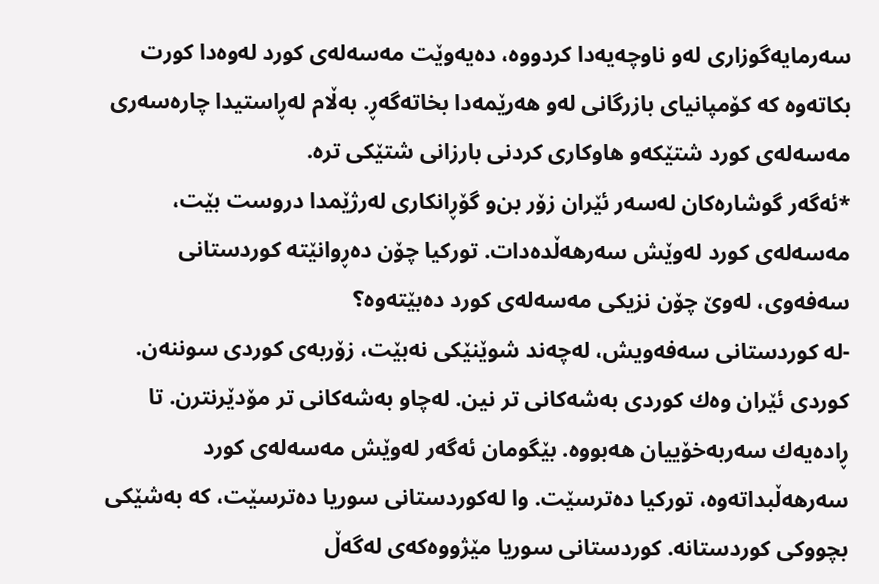سه‌رمایه‌گوزاری له‌و ناوچه‌یه‌دا كردووه‌، ده‌یه‌وێت مه‌سه‌له‌ی كورد له‌وه‌دا كورت بكاته‌وه‌ كه‌ كۆمپانیای بازرگانی له‌و هه‌رێمه‌دا بخاته‌گه‌ڕ. به‌ڵام له‌ڕاستیدا چاره‌سه‌ری مه‌سه‌له‌ی كورد شتێكه‌‌و هاوكاری كردنی بارزانی شتێكی تره‌.
*ئه‌گه‌ر گوشاره‌كان له‌سه‌ر ئێران زۆر بن‌و گۆڕانكاری له‌رژێمدا دروست بێت، مه‌سه‌له‌ی كورد له‌وێش سه‌رهه‌ڵده‌دات. توركیا چۆن ده‌ڕوانێته‌ كوردستانی سه‌فه‌وی، له‌وێ چۆن نزیكی مه‌سه‌له‌ی كورد ده‌بێته‌وه‌؟
-له‌ كوردستانی سه‌فه‌ویش، له‌چه‌ند شوێنێكی نه‌بێت، زۆربه‌ی كوردی سوننه‌ن. كوردی ئێران وه‌ك كوردی به‌شه‌كانی تر نین. له‌چاو به‌شه‌كانی تر مۆدێرنترن. تا ڕاده‌یه‌ك سه‌ربه‌خۆییان هه‌بووه‌. بێگومان ئه‌گه‌ر له‌وێش مه‌سه‌له‌ی كورد سه‌رهه‌ڵبداته‌وه‌، توركیا ده‌ترسێت. وا له‌كوردستانی سوریا ده‌ترسێت، كه‌ به‌شێكی بچووكی كوردستانه‌. كوردستانی سوریا مێژووه‌كه‌ی له‌گه‌ڵ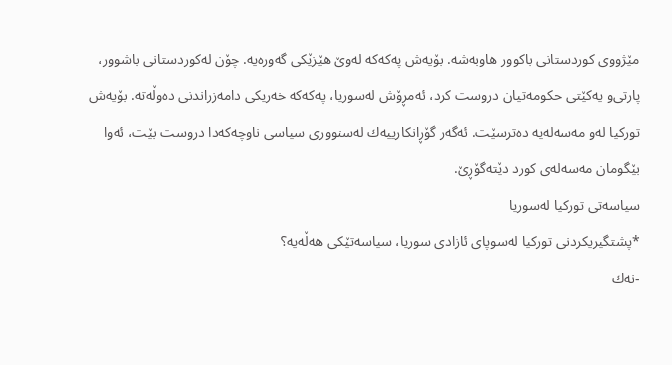مێژووی كوردستانی باكوور هاوبه‌شه‌. بۆیه‌ش په‌كه‌كه‌ له‌وێ هێزێكی گه‌وره‌یه‌. چۆن له‌كوردستانی باشوور، پارتی‌و یه‌كێتی حكومه‌تیان دروست كرد، ئه‌مڕۆش له‌سوریا، په‌كه‌كه‌ خه‌ریكی دامه‌زراندنی ده‌وڵه‌ته‌. بۆیه‌ش توركیا له‌و مه‌سه‌له‌یه‌ ده‌ترسێت. ئه‌گه‌ر گۆڕانكارییه‌ك له‌سنووری سیاسی ناوچه‌كه‌دا دروست بێت، ئه‌وا بێگومان مه‌سه‌له‌ی كورد دێته‌گۆڕێ.
سیاسه‌تی‌ توركیا له‌سوریا
*پشتگیریكردنی توركیا له‌سوپای ئازادی سوریا، سیاسه‌تێكی هه‌ڵه‌یه‌؟
-نه‌ك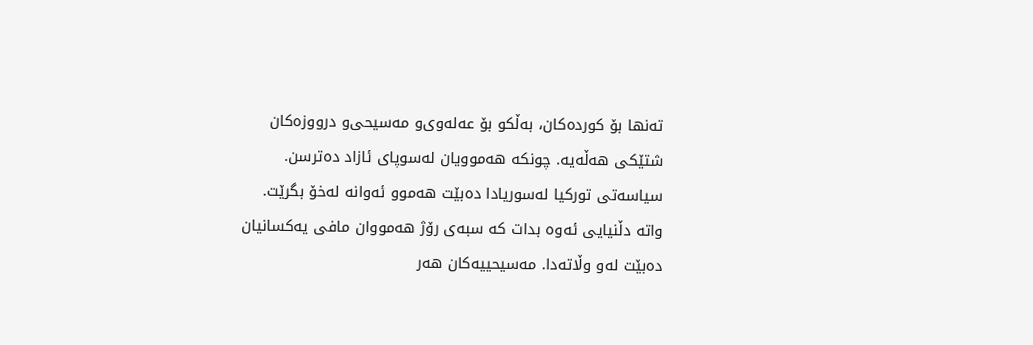ته‌نها بۆ كورده‌كان، به‌ڵكو بۆ عه‌له‌وی‌و مه‌سیحی‌و درووزه‌كان شتێكی هه‌ڵه‌یه‌. چونكه‌ هه‌موویان له‌سوپای ئازاد ده‌ترسن. سیاسه‌تی توركیا له‌سوریادا ده‌بێت هه‌موو ئه‌وانه‌ له‌خۆ بگرێت. واته‌ دڵنیایی ئه‌وه‌ بدات كه‌ سبه‌ی رۆژ هه‌مووان مافی‌ یه‌كسانیان ده‌بێت له‌و وڵاته‌دا. مه‌سیحییه‌كان هه‌ر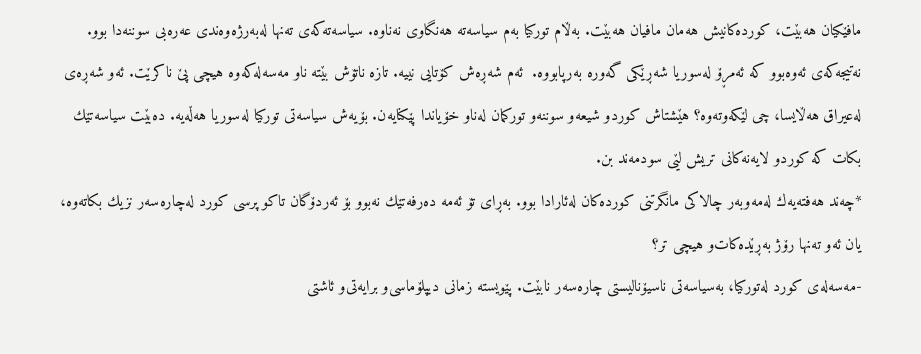مافێكیان هه‌بێت، كورده‌كانیش هه‌مان مافیان هه‌بێت. به‌ڵام توركیا به‌م سیاسه‌ته‌ هه‌نگاوی نه‌ناوه‌. سیاسه‌ته‌كه‌ی ته‌نها له‌به‌رژه‌وه‌ندی عه‌ره‌بی سوننه‌دا بوو. نه‌تیجه‌كه‌ی ئه‌وه‌بوو كه‌ ئه‌مڕۆ له‌سوریا شه‌ڕێكی گه‌وره‌ به‌رپابووه‌.  ئه‌م شه‌ڕه‌ش كۆتایی نییه‌. تازه‌ ناتۆش بێته‌ ناو مه‌سه‌له‌كه‌وه‌ هیچی پێ ناكرێت. ئه‌و شه‌ڕه‌ی له‌عیراق هه‌ڵایسا، چی لێكه‌وته‌وه‌؟ هێشتاش كورد‌و شیعه‌‌و سوننه‌‌و توركمان له‌ناو خۆیاندا پێكنایه‌ن. بۆیه‌ش سیاسه‌تی توركیا له‌سوریا هه‌ڵه‌یه‌. ده‌بێت سیاسه‌تێك بكات كه‌ كورد‌و لایه‌نه‌كانی تریش لێی سودمه‌ند بن.
*چه‌ند هه‌فته‌یه‌ك له‌مه‌وبه‌ر چالاكی مانگرتنی كورده‌كان له‌ئارادا بوو. به‌ڕای تۆ ئه‌مه‌ ده‌رفه‌تێك نه‌بوو بۆ ئه‌ردۆگان تاكو پرسی كورد له‌چاره‌سه‌ر نزیك بكاته‌وه‌، یان ئه‌و ته‌نها رۆژ به‌ڕێده‌كات‌و هیچی تر؟
-مه‌سه‌له‌ی كورد له‌توركیا، به‌سیاسه‌تی ناسیۆنالیستی چاره‌سه‌ر نابێت. پێویسته‌ زمانی دیپلۆماسی‌و برایه‌تی‌و ئاشتی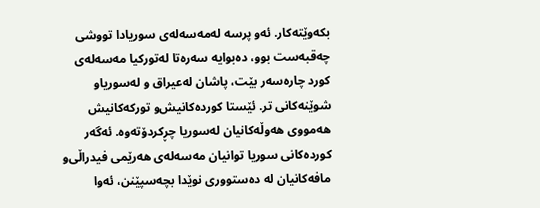بكه‌وێته‌كار. ئه‌و پرسه‌ له‌مه‌سه‌له‌ی سوریادا تووشی چه‌قبه‌ست بوو، ده‌بوایه‌ سه‌ره‌تا له‌توركیا مه‌سه‌له‌ی كورد چاره‌سه‌ر بێت، پاشان له‌عیراق ‌و له‌سوریا‌و شوێنه‌كانی تر. ئێستا كورده‌كانیش‌و توركه‌كانیش هه‌مووی هه‌وڵه‌كانیان له‌سوریا چڕكردۆته‌وه‌. ئه‌گه‌ر كورده‌كانی سوریا توانیان مه‌سه‌له‌ی هه‌رێمی فیدراڵی‌و مافه‌كانیان له‌ ده‌ستووری نوێدا بچه‌سپێنن، ئه‌وا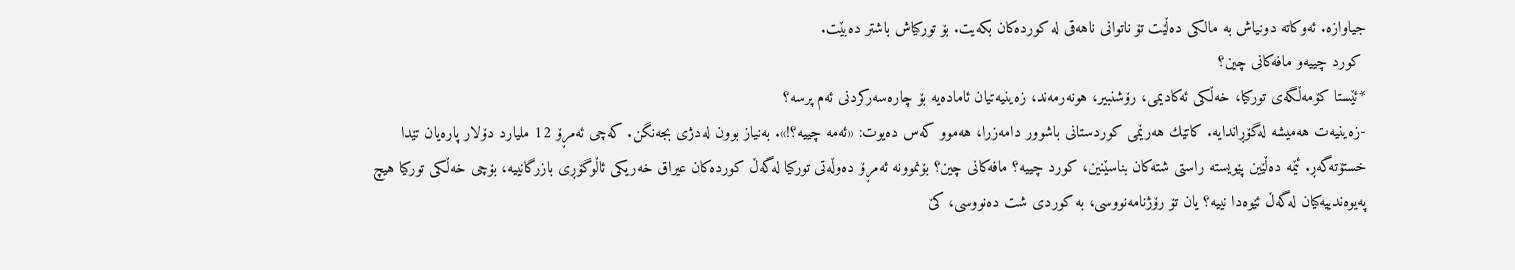جیاوازه‌. ئه‌وكاته‌ دونیاش به‌ مالكی ده‌ڵێت تۆ ناتوانی ناهه‌قی له‌ كورده‌كان بكه‌یت. بۆ توركیاش باشتر ده‌بێت.
 كورد چییه‌و مافه‌كانی چین؟
*ئێستا كۆمه‌ڵگه‌ی توركیا، خه‌ڵكی ئه‌كادیمی، رۆشنبیر، هونه‌رمه‌ند، زه‌ینیه‌تیان ئاماده‌یه‌ بۆ چاره‌سه‌ركردنی ئه‌م پرسه‌؟
-زه‌ینیه‌ت هه‌میشه‌ له‌گۆڕاندایه‌. كاتێك هه‌رێمی كوردستانی باشوور دامه‌زرا، هه‌موو كه‌س ده‌یوت: «ئه‌مه‌ چییه‌؟!». به‌نیاز بوون له‌دژی بجه‌نگن. كه‌چی ئه‌مڕۆ 12 ملیارد دۆلار پاره‌یان تێدا خستۆته‌گه‌ڕ. ئێمه‌ ده‌ڵێین پێویسته‌ راستی شته‌كان بناسێنین، كورد چییه‌؟ مافه‌كانی چین؟ بۆنموونه‌ ئه‌مڕۆ ده‌وڵه‌تی توركیا له‌گه‌ڵ كورده‌كان عیراق خه‌ریكی ئاڵوگۆڕی بازرگانییه‌، بۆچی خه‌ڵكی توركیا هیچ په‌یوه‌ندییه‌كیان له‌گه‌ڵ ئێوه‌دا نییه‌؟ یان تۆ رۆژنامه‌نووسی، به‌ كوردی شت ده‌نووسی، كێ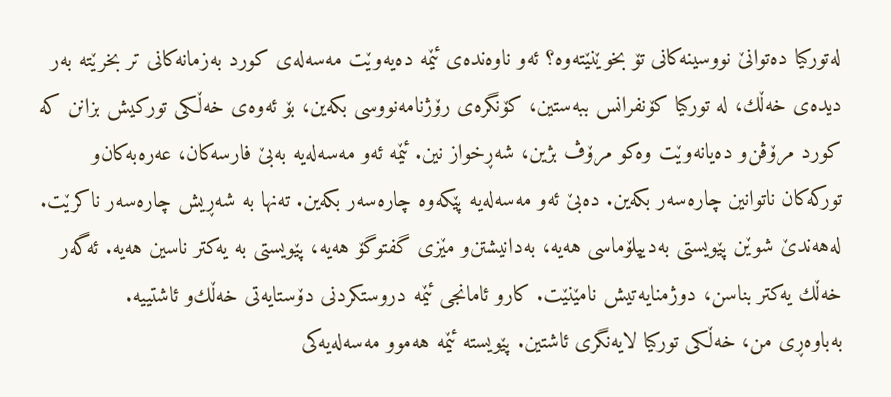له‌توركیا ده‌توانێ نووسینه‌كانی تۆ بخوێنێته‌وه‌؟ ئه‌و ناوه‌نده‌ی ئێمه‌ ده‌یه‌وێت مه‌سه‌له‌ی كورد به‌زمانه‌كانی تر بخرێته‌ به‌ر دیده‌ی خه‌ڵك، له‌ توركیا كۆنفرانس ببه‌ستین، كۆنگره‌ی رۆژنامه‌نووسی بكه‌ین، بۆ ئه‌وه‌ی خه‌ڵكی توركیش بزانن كه‌ كورد مرۆڤن‌و ده‌یانه‌وێت وه‌كو مرۆڤ بژین، شه‌ڕخواز نین. ئێمه‌ ئه‌و مه‌سه‌له‌یه‌ به‌بێ فارسه‌كان، عه‌ره‌به‌كان‌و توركه‌كان ناتوانین چاره‌سه‌ر بكه‌ین. ده‌بێ ئه‌و مه‌سه‌له‌یه‌ پێكه‌وه‌ چاره‌سه‌ر بكه‌ین. ته‌نها به‌ شه‌ڕیش چاره‌سه‌ر ناكرێت. له‌هه‌ندێ شوێن پێویستی به‌دیپلۆماسی هه‌یه‌، به‌دانیشتن‌و مێزی گفتوگۆ هه‌یه‌، پێویستی به‌ یه‌كتر ناسین هه‌یه‌. ئه‌گه‌ر خه‌ڵك یه‌كتر بناسن، دوژمنایه‌تیش نامێنێت. كار‌و ئامانجی ئێمه‌ دروستكردنی دۆستایه‌تی خه‌ڵك‌و ئاشتییه‌.
به‌باوه‌ڕی من، خه‌ڵكی توركیا لایه‌نگری ئاشتین. پێویسته‌ ئێمه‌ هه‌موو مه‌سه‌له‌یه‌كی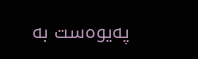په‌یوه‌ست به‌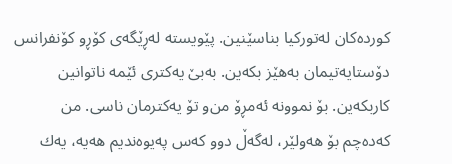كورده‌كان له‌توركیا بناسێنین. پێویسته‌ له‌ڕێگه‌ی كۆڕ‌و كۆنفرانس دۆستایه‌تیمان به‌هێز بكه‌ین. به‌بێ یه‌كتری ئێمه‌ ناتوانین كاربكه‌ین. بۆ نموونه‌ ئه‌مڕۆ من‌و تۆ یه‌كترمان ناسی. من كه‌ده‌چم بۆ هه‌ولێر، له‌گه‌ڵ دوو كه‌س په‌یوه‌ندیم هه‌یه‌، یه‌ك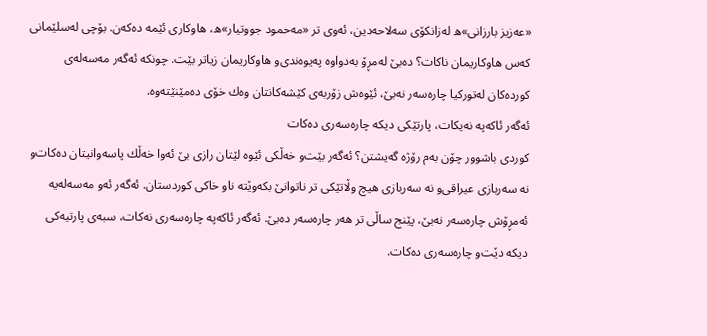«عه‌زیز بارزانی»ه‌ له‌زانكۆی سه‌لاحه‌دین، ئه‌وی تر «مه‌حمود جووتیار»ه‌، هاوكاری ئێمه‌ ده‌كه‌ن. بۆچی له‌سلێمانی كه‌س هاوكاریمان ناكات؟ ده‌بێ له‌مڕۆ به‌دواوه‌ په‌یوه‌ندی‌و هاوكاریمان زیاتر بێت. چونكه‌ ئه‌گه‌ر مه‌سه‌له‌ی كورده‌كان له‌توركیا چاره‌سه‌ر نه‌بێ، ئێوه‌ش زۆربه‌ی كێشه‌كانتان وه‌ك خۆی ده‌مێنێته‌وه‌.
ئه‌گه‌ر ئاكه‌په‌ نه‌یكات، پارتێكی دیكه‌ چاره‌سه‌ری ده‌كات
كوردی باشوور چۆن به‌م رۆژه‌ گه‌یشتن؟ ئه‌گه‌ر بێت‌و خه‌ڵكی ئێوه‌ لێتان رازی بێ ئه‌وا خه‌ڵك پاسه‌وانیتان ده‌كات‌و نه‌ سه‌ربازی عیراقی‌و نه‌ سه‌ربازی هیچ وڵاتێكی تر ناتوانێ بكه‌وێته‌ ناو خاكی كوردستان. ئه‌گه‌ر ئه‌و مه‌سه‌له‌یه‌ ئه‌مڕۆش چاره‌سه‌ر نه‌بێ، پێنج ساڵی تر هه‌ر چاره‌سه‌ر ده‌بێ. ئه‌گه‌ر ئاكه‌په‌ چاره‌سه‌ری نه‌كات، سبه‌ی پارتیه‌كی دیكه‌ دێت‌و چاره‌سه‌ری ده‌كات.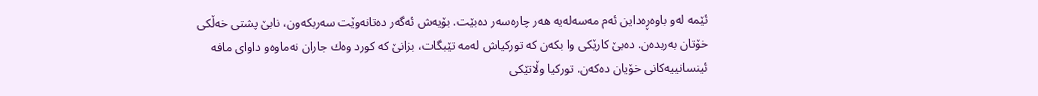ئێمه‌ له‌و باوه‌ڕه‌داین ئه‌م مه‌سه‌له‌یه‌ هه‌ر چاره‌سه‌ر ده‌بێت. بۆیه‌ش ئه‌گه‌ر ده‌تانه‌وێت سه‌ربكه‌ون، نابێ پشتی خه‌ڵكی خۆتان به‌ربده‌ن. ده‌بێ كارێكی وا بكه‌ن كه‌ توركیاش له‌مه‌ تێبگات، بزانێ كه‌ كورد وه‌ك جاران نه‌ماوه‌‌و داوای مافه‌ ئینسانییه‌كانی خۆیان ده‌كه‌ن. توركیا وڵاتێكی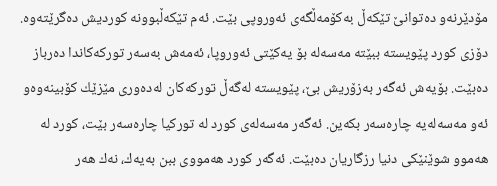مۆدێرنه‌‌و ده‌توانێ تێكه‌ڵ به‌كۆمه‌ڵگه‌ی ئه‌وروپی بێت. ئه‌م تێكه‌ڵبوونه‌ كوردیش ده‌گرێته‌وه‌. دۆزی كورد پێویسته‌ ببێته‌ مه‌سه‌له‌ بۆ یه‌كێتی ئه‌وروپا، ئه‌مه‌ش به‌سه‌ر توركه‌كاندا ده‌رباز ده‌بێت. بۆیه‌ش ئه‌گه‌ر به‌زۆریش بێ، پێویسته‌ له‌گه‌ڵ توركه‌كان له‌ده‌وری مێزێك كۆبینه‌وه‌‌و ئه‌و مه‌سه‌له‌یه‌ چاره‌سه‌ر بكه‌ین. ئه‌گه‌ر مه‌سه‌له‌ی كورد له‌ توركیا چاره‌سه‌ر بێت، كورد له‌ هه‌موو شوێنێكی دنیا رزگاریان ده‌بێت. ئه‌گه‌ر كورد هه‌مووی ببن به‌یه‌ك، نه‌ك هه‌ر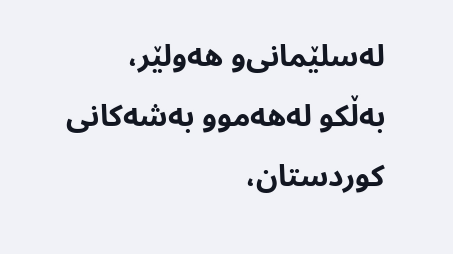له‌سلێمانی‌و هه‌ولێر، به‌ڵكو له‌هه‌موو به‌شه‌كانی كوردستان،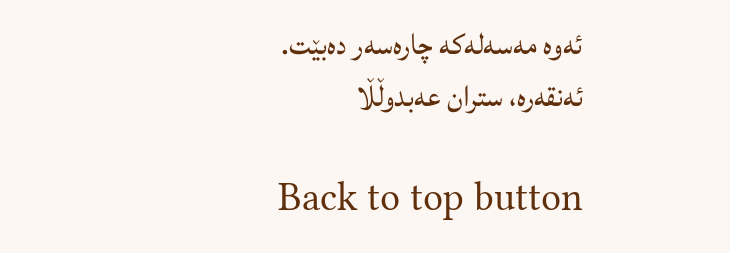ئه‌وه‌ مه‌سه‌له‌كه‌ چاره‌سه‌ر ده‌بێت.
ئه‌نقه‌ره‌، ستران عه‌بدوڵڵا‌

Back to top button